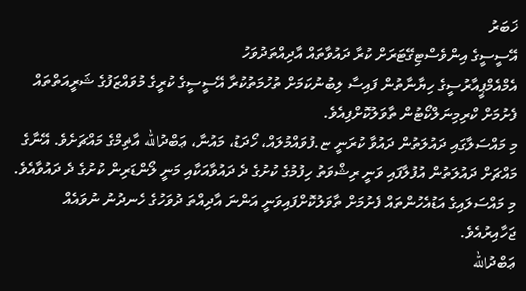ޚަބަރު
އޭސީސީގެ އިންވެސްޓިގޭޓަރަށް ކުރާ ދައުވާތައް އާދިއްތަދުވަހު
އެމްއެމްޕީއާރުސީގެ ހިޔާނާތުން ފައިސާ ލިބުނުކަމަށް ތުހުމަތުކުރާ އޭސީސީގެ ކުރީގެ މުވައްޒަފުގެ ޝަރީއަތްތައް ފެށުމަށް ކްރިމިނަލްކޯޓުން ތާވަލުކޮށްފިއެވެ.
މި މައްސަލާގައި ދައުލަތުން ދައުވާ ކުރަނީ ޏ.ފުވައްމުލައް، ހޯދަޑު، މައުނާ، ޢަބްދުالله އާޡިމްގެ މައްޗަށެވެ. އޭނާގެ މައްޗަށް ދައުލަތުން އުފުލާފައި ވަނީ ރިޝްވަތު ހިފުމުގެ ކުށުގެ ދެ ދައުވާއަކާއި މަނީ ލޯންޑަރިން ކުށުގެ ދެ ދައުވާއެވެ. މި މައްސަލައިގެ އަޑުއެހުންތައް ފެށުމަށް ތާވަލުކޮށްފައިވަނީ އަންނަ އާދިއްތަ ދުވަހުގެ ހެނދުނު ނުވައެއް ޖަހާއިރުއެވެ.
ޢަބްދުالله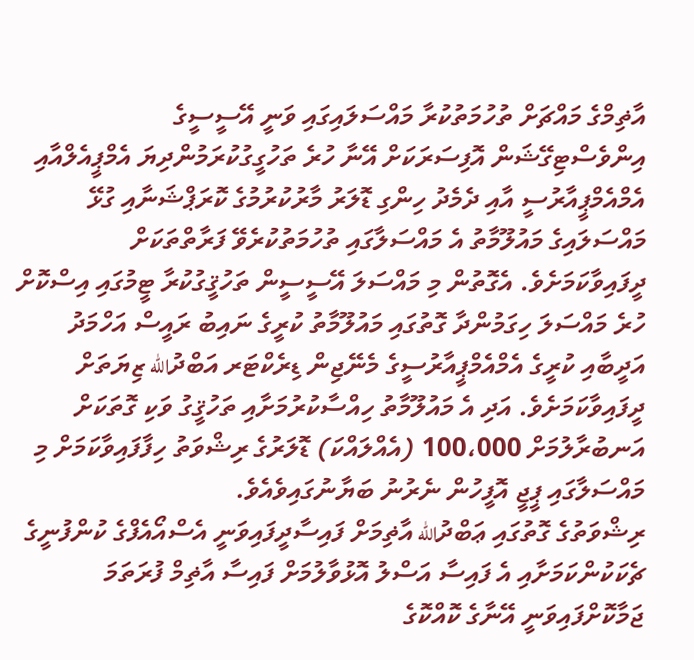އާޡިމްގެ މައްޗަށް ތުހުމަތުކުރާ މައްސަލައިގައި ވަނީ އޭސީސީގެ އިންވެސްޓިގޭޝަން އޮފިސަރަކަށް އޭނާ ހުރެ ތަހުގީގުކުރަމުންދިޔަ އެމްޕީއެލްއާއި އެމްއެމްޕީއާރުސީ އާއި ދެމެދު ހިންގި ޑޮލަރު މާރުކުރުމުގެ ކޮރަޕްޝަނާއި ގުޅޭ މައްސަލައިގެ މައުލޫމާތު އެ މައްސަލާގައި ތުހުމަތުކުރެވޭ ފަރާތްތަކަށް ދީފައިވާކަމަށެވެ. އެގޮތުން މި މައްސަލަ އޭސީސީން ތަހުޤީގުކުރާ ޓީމުގައި އިސްކޮށް ހުރެ މައްސަލަ ހިގަމުންދާ ގޮތުގައި މައުލޫމާތު ކުރީގެ ނައިބު ރައީސް އަހްމަދު އަދީބާއި ކުރީގެ އެމްއެމްޕީއާރުސީގެ މެނޭޖިން ޑިރެކްޓަރ އަބްދުالله ޒިޔަތަށް ދީފައިވާކަމަށެވެ. އަދި އެ މައުލޫމާތު ހިއްސާކުރުމަށާއި ތަހުޤީގު ވަކި ގޮތަކަށް އަނބުރާލުމަށް 100،000 (އެއްލައްކަ) ޑޮލަރުގެ ރިޝްވަތު ހިފާފައިވާކަމަށް މި މައްސަލާގައި ޕީޖީ އޮފީހުން ނެރުނު ބަޔާނުގައިވެއެވެ.
ރިޝްވަތުގެ ގޮތުގައި ޢަބްދުالله އާޡިމަށް ފައިސާދީފައިވަނީ އެސްއޯއެފްގެ ކުންފުނީގެ ޗެކަކުންކަމަށާއި އެ ފައިސާ އަސްލު އޮޅުވާލުމަށް ފައިސާ އާޡިމް ފުރަތަމަ ޖަމާކޮށްފައިވަނީ އޭނާގެ ކޮއްކޮގެ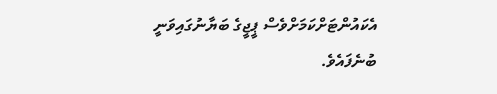އެކައުންޓަށްކަމަށްވެސް ޕީޖީގެ ބަޔާނުގައިވަނީ ބުނެފައެވެ.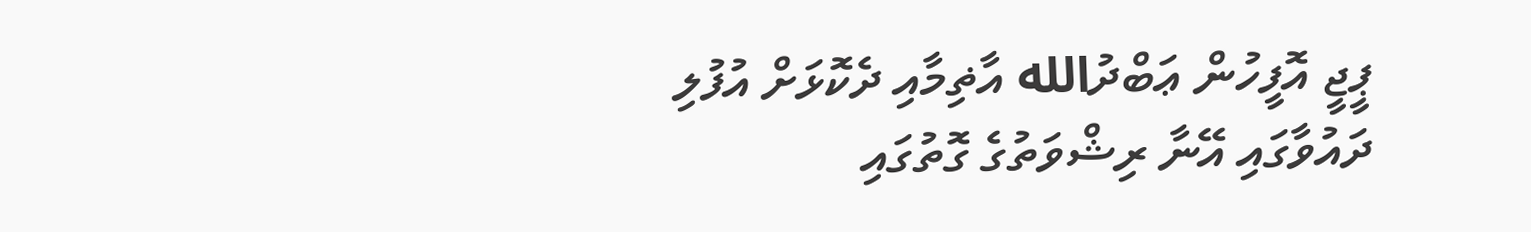ޕީޖީ އޮފީހުން ޢަބްދުالله އާޡިމާއި ދެކޮޅަށް އުފުލި ދައުވާގައި އޭނާ ރިޝްވަތުގެ ގޮތުގައި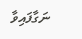ނަގާފައިވާ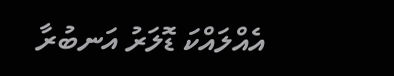އެއްލައްކަ ޑޮލަރު އަނބުރާ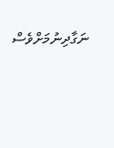ނަގާދިނުމަށްވެސް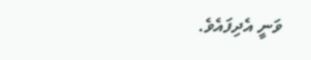ވަނީ އެދިފައެވެ.